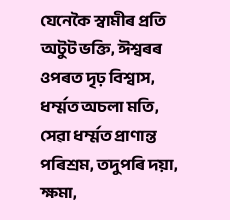যেনেকৈ স্বামীৰ প্ৰতি অটুট ভক্তি, ঈশ্বৰৰ ওপৰত দৃঢ় বিশ্বাস, ধৰ্ম্মত অচলা মতি, সেৱা ধৰ্ম্মত প্ৰাণান্ত পৰিশ্ৰম, তদুপৰি দয়া, ক্ষমা,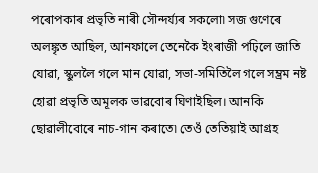পৰোপকাৰ প্রভৃতি নাৰী সৌন্দৰ্য্যৰ সকলো৷ সজ গুণেৰে অলঙ্কৃত আছিল, আনফালে তেনেকৈ ইংৰাজী পঢ়িলে জাতি যোৱা, স্কুললৈ গলে মান যোৱা, সভা-সমিতিলৈ গলে সম্ভ্রম নষ্ট হোৱা প্রভৃতি অমূলক ভাৱবোৰ ঘিণাইছিল। আনকি ছোৱালীবোৰে নাচ-গান কৰাতে৷ তেওঁ তেতিয়াই আগ্রহ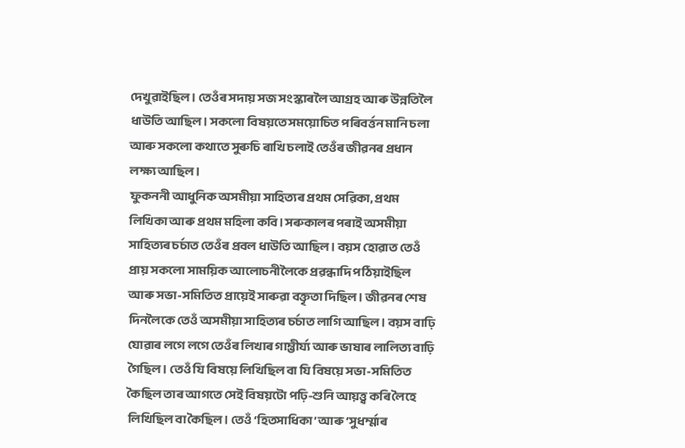দেখুৱাইছিল। তেওঁৰ সদায় সজ সংস্কাৰলৈ আগ্ৰহ আৰু উন্নতিলৈ ধাউতি আছিল। সকলো বিষয়তে সময়োচিত পৰিবৰ্ত্তন মানি চলা আৰু সকলো কথাতে সুৰুচি ৰাখি চলাই তেওঁৰ জীৱনৰ প্ৰধান লক্ষ্য আছিল।
ফুকননী আধুনিক অসমীয়া সাহিত্যৰ প্ৰথম সেৱিকা, প্ৰথম লিখিকা আৰু প্ৰথম মহিলা কবি। সৰুকালৰ পৰাই অসমীয়া সাহিত্যৰ চৰ্চাত তেওঁৰ প্ৰবল ধাউতি আছিল । বয়স হোৱাত তেওঁ প্ৰায় সকলো সাময়িক আলোচনীলৈকে প্ৰৱন্ধাদি পঠিয়াইছিল আৰু সভা-সমিতিত প্ৰায়েই সাৰুৱা বক্তৃতা দিছিল । জীৱনৰ শেষ দিনলৈকে তেওঁ অসমীয়া সাহিত্যৰ চৰ্চাত লাগি আছিল। বয়স বাঢ়ি যোৱাৰ লগে লগে তেওঁৰ লিখাৰ গাম্ভীৰ্য্য আৰু ভাষাৰ লালিত্য বাঢ়ি গৈছিল। তেওঁ যি বিষয়ে লিখিছিল বা যি বিষয়ে সভা-সমিতিত কৈছিল তাৰ আগতে সেই বিষয়টো পঢ়ি-শুনি আয়ত্ত্ব কৰি লৈহে লিখিছিল বা কৈছিল। তেওঁ ‘হিতসাধিকা’ আৰু ‘সুধৰ্ম্মাৰ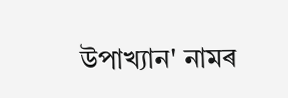উপাখ্যান' নামৰ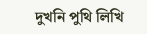দুখনি পুথি লিখি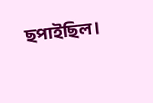ছপাইছিল।